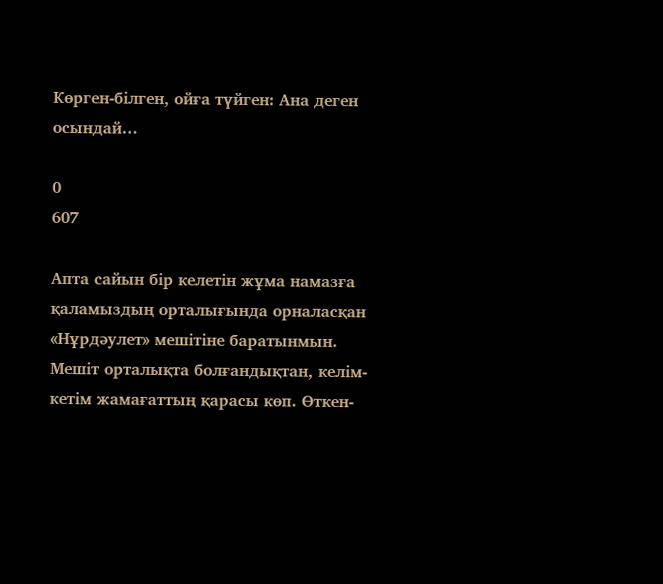Көрген-білген, ойға түйген: Ана деген осындай…

0
607

Апта сайын бір келетін жұма намазға қаламыздың орталығында орналасқан «Нұрдәулет» мешітіне баратынмын. Мешіт орталықта болғандықтан, келім-кетім жамағаттың қарасы көп. Өткен-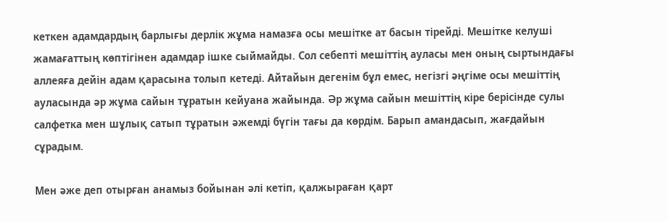кеткен адамдардың барлығы дерлік жұма намазға осы мешітке ат басын тірейді. Мешітке келуші жамағаттың көптігінен адамдар ішке сыймайды. Сол себепті мешіттің ауласы мен оның сыртындағы аллеяға дейін адам қарасына толып кетеді. Айтайын дегенім бұл емес, негізгі әңгіме осы мешіттің ауласында әр жұма сайын тұратын кейуана жайында. Әр жұма сайын мешіттің кіре берісінде сулы салфетка мен шұлық сатып тұратын әжемді бүгін тағы да көрдім. Барып амандасып, жағдайын сұрадым.

Мен әже деп отырған анамыз бойынан әлі кетіп, қалжыраған қарт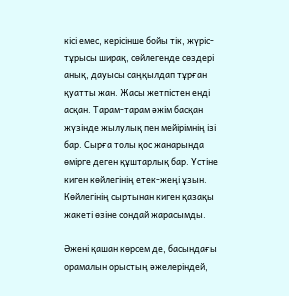кісі емес, керісінше бойы тік, жүріс-тұрысы ширақ, сөйлегенде сөздері анық, дауысы саңқылдап тұрған қуатты жан. Жасы жетпістен енді асқан. Тарам-тарам әжім басқан жүзінде жылулық пен мейірімнің ізі бар. Сырға толы қос жанарында өмірге деген құштарлық бар. Үстіне киген көйлегінің етек-жеңі ұзын. Көйлегінің сыртынан киген қазақы жакеті өзіне сондай жарасымды.

Әжені қашан көрсем де, басындағы орамалын орыстың әжелеріндей,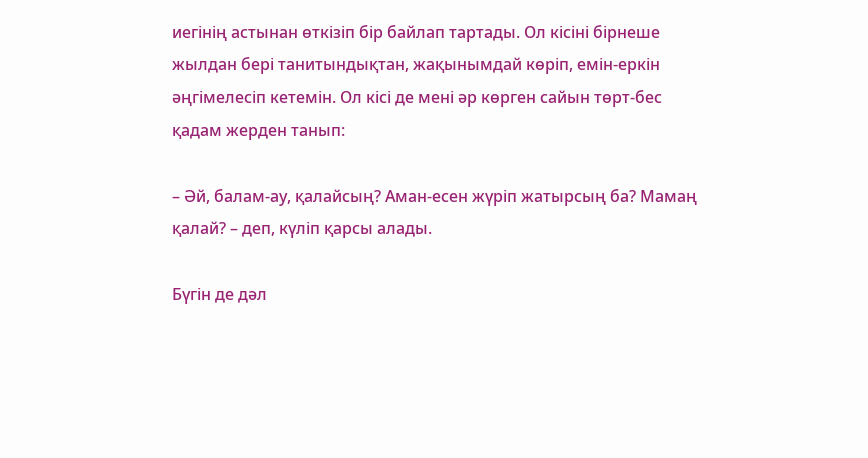иегінің астынан өткізіп бір байлап тартады. Ол кісіні бірнеше жылдан бері танитындықтан, жақынымдай көріп, емін-еркін әңгімелесіп кетемін. Ол кісі де мені әр көрген сайын төрт-бес қадам жерден танып:

– Әй, балам-ау, қалайсың? Аман-есен жүріп жатырсың ба? Мамаң қалай? – деп, күліп қарсы алады.

Бүгін де дәл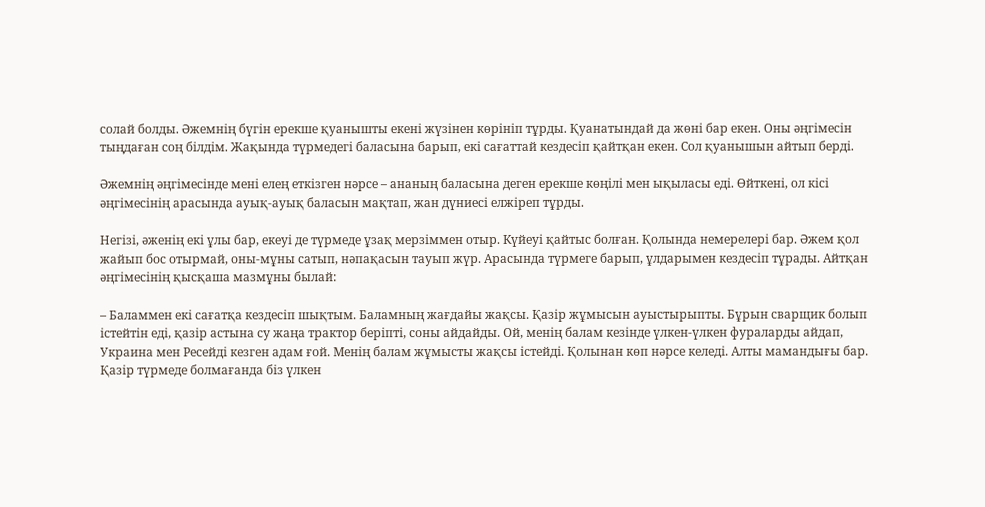солай болды. Әжемнің бүгін ерекше қуанышты екені жүзінен көрініп тұрды. Қуанатындай да жөні бар екен. Оны әңгімесін тыңдаған соң білдім. Жақында түрмедегі баласына барып, екі сағаттай кездесіп қайтқан екен. Сол қуанышын айтып берді.

Әжемнің әңгімесінде мені елең еткізген нәрсе – ананың баласына деген ерекше көңілі мен ықыласы еді. Өйткені, ол кісі әңгімесінің арасында ауық-ауық баласын мақтап, жан дүниесі елжіреп тұрды.

Негізі, әженің екі ұлы бар, екеуі де түрмеде ұзақ мерзіммен отыр. Күйеуі қайтыс болған. Қолында немерелері бар. Әжем қол жайып бос отырмай, оны-мұны сатып, нәпақасын тауып жүр. Арасында түрмеге барып, ұлдарымен кездесіп тұрады. Айтқан әңгімесінің қысқаша мазмұны былай:

– Баламмен екі сағатқа кездесіп шықтым. Баламның жағдайы жақсы. Қазір жұмысын ауыстырыпты. Бұрын сварщик болып істейтін еді, қазір астына су жаңа трактор беріпті, соны айдайды. Ой, менің балам кезінде үлкен-үлкен фураларды айдап, Украина мен Ресейді кезген адам ғой. Менің балам жұмысты жақсы істейді. Қолынан көп нәрсе келеді. Алты мамандығы бар. Қазір түрмеде болмағанда біз үлкен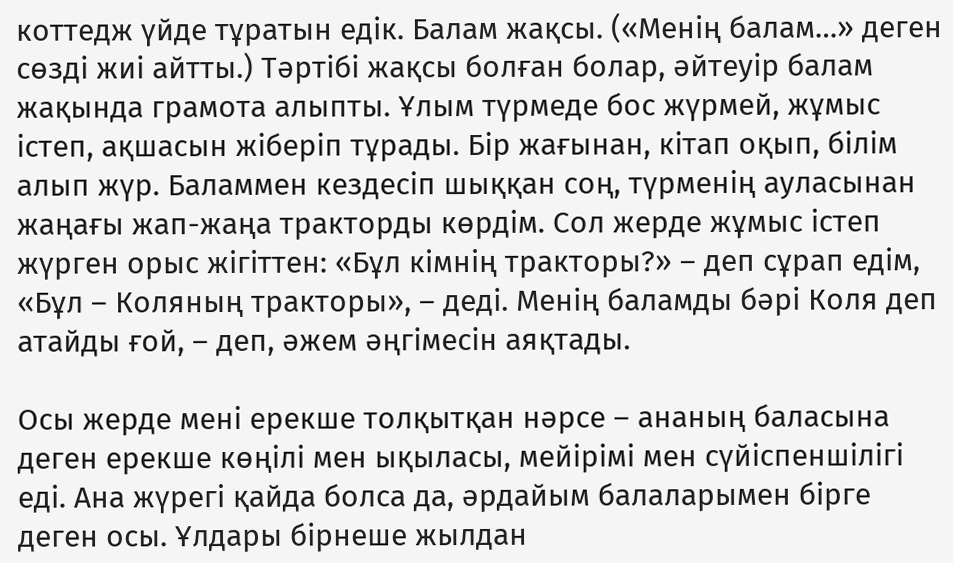коттедж үйде тұратын едік. Балам жақсы. («Менің балам…» деген сөзді жиі айтты.) Тәртібі жақсы болған болар, әйтеуір балам жақында грамота алыпты. Ұлым түрмеде бос жүрмей, жұмыс істеп, ақшасын жіберіп тұрады. Бір жағынан, кітап оқып, білім алып жүр. Баламмен кездесіп шыққан соң, түрменің ауласынан жаңағы жап-жаңа тракторды көрдім. Сол жерде жұмыс істеп жүрген орыс жігіттен: «Бұл кімнің тракторы?» – деп сұрап едім, «Бұл – Коляның тракторы», – деді. Менің баламды бәрі Коля деп атайды ғой, – деп, әжем әңгімесін аяқтады.

Осы жерде мені ерекше толқытқан нәрсе – ананың баласына деген ерекше көңілі мен ықыласы, мейірімі мен сүйіспеншілігі еді. Ана жүрегі қайда болса да, әрдайым балаларымен бірге деген осы. Ұлдары бірнеше жылдан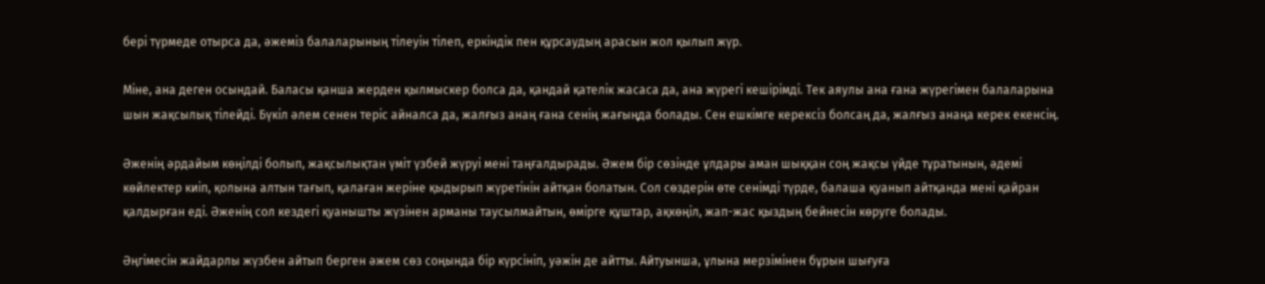бері түрмеде отырса да, әжеміз балаларының тілеуін тілеп, еркіндік пен құрсаудың арасын жол қылып жүр.

Міне, ана деген осындай. Баласы қанша жерден қылмыскер болса да, қандай қателік жасаса да, ана жүрегі кешірімді. Тек аяулы ана ғана жүрегімен балаларына шын жақсылық тілейді. Бүкіл әлем сенен теріс айналса да, жалғыз анаң ғана сенің жағыңда болады. Сен ешкімге керексіз болсаң да, жалғыз анаңа керек екенсің.

Әженің әрдайым көңілді болып, жақсылықтан үміт үзбей жүруі мені таңғалдырады. Әжем бір сөзінде ұлдары аман шыққан соң жақсы үйде тұратынын, әдемі көйлектер киіп, қолына алтын тағып, қалаған жеріне қыдырып жүретінін айтқан болатын. Сол сөздерін өте сенімді түрде, балаша қуанып айтқанда мені қайран қалдырған еді. Әженің сол кездегі қуанышты жүзінен арманы таусылмайтын, өмірге құштар, ақкөңіл, жап-жас қыздың бейнесін көруге болады.

Әңгімесін жайдарлы жүзбен айтып берген әжем сөз соңында бір күрсініп, уәжін де айтты. Айтуынша, ұлына мерзімінен бұрын шығуға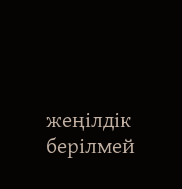жеңілдік берілмей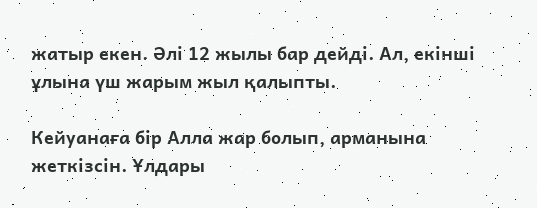жатыр екен. Әлі 12 жылы бар дейді. Ал, екінші ұлына үш жарым жыл қалыпты.

Кейуанаға бір Алла жар болып, арманына жеткізсін. Ұлдары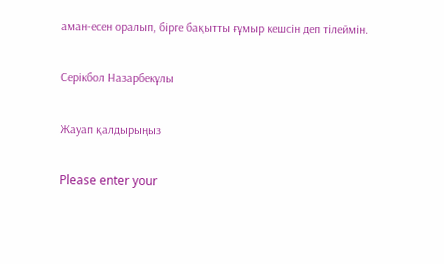аман-есен оралып, бірге бақытты ғұмыр кешсін деп тілеймін.

Серікбол Назарбекұлы

Жауап қалдырыңыз

Please enter your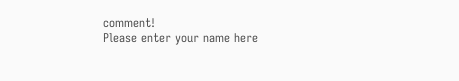comment!
Please enter your name here